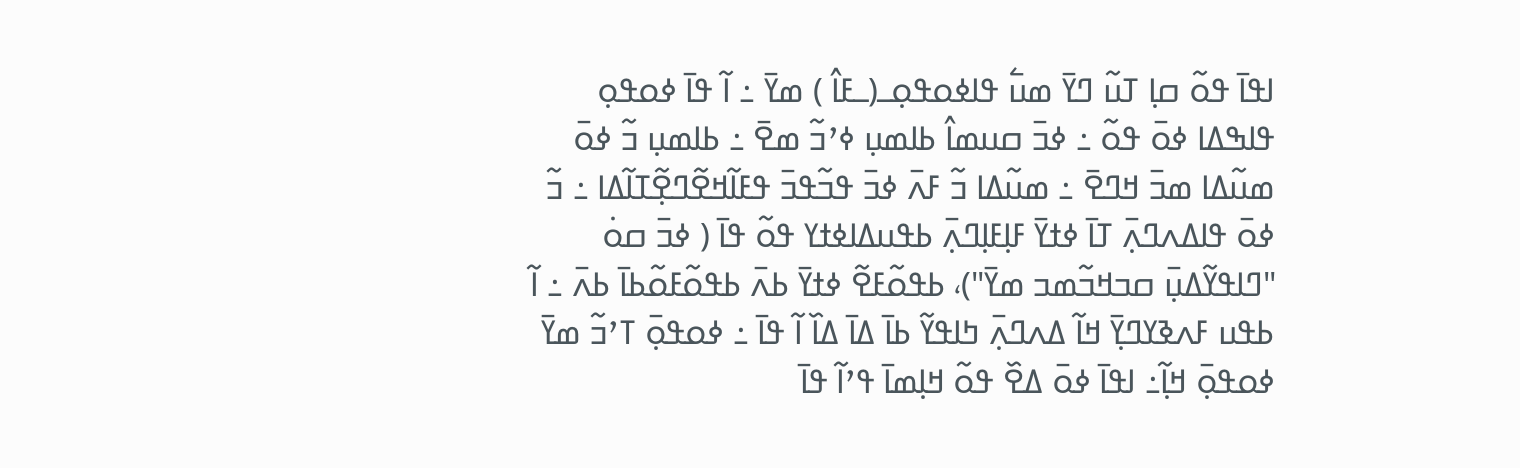ߊߟߊ߫ ߟߋ߬ ߛߊ߲ ߠߎ߬ ߣߌ߫ ߘߎ߱ ߟߊߦߋߟߋ߲ߺ(ߺߓߊ߮ ) ߘߌ߫ ߸ ߊ߬ ߟߊ߫ ߦߋߟߋ߲ ߟߊߒߡߊ ߦߋ߫ ߟߋ߬ ߸ ߦߏ߫ ߛߎߘߊ߮ ߕߊߘߎ߲ ߦߴߏ߬ ߘߐ߫ ߸ ߕߊߘߎ߲ ߏ߬ ߦߋ߫ ߘߎ߬ߡߊ ߘߏ߫ ߞߣߐ߫ ߸ ߘߎ߬ߡߊ ߏ߬ ߓߍ߫ ߦߏ߫ ߟߏ߬ߟߏ߫ ߟߓߊ߬ߞߐ߬ߣߐ߲߬ߠߊ߬ߡߊ ߸ ߏ߬ ߦߋ߫ ߟߊߡߍߣߍ߲߫ ߠߊ߫ ߦߙߌ߫ ߓߊ߲ߓߊ߲ߣߍ߲߫ ߕߟߎߡߊߦߙߌ ߟߋ߬ ߟߊ߫ ( ߦߏ߫ ߛߋ߭ "ߣߊߟߌ߬ߡߎ߲߫ ߛߏߞߏ߬ߘߏ ߘߌ߫")، ߕߟߋ߬ߓߐ߬ ߦߙߌ߫ ߕߍ߫ ߕߟߋ߬ߓߋ߬ߕߊ߫ ߕߍ߫ ߸ ߊ߬ ߕߟߎ ߓߍߢߌߣߌ߲߫ ߞߊ߬ ߡߍߣߍ߲߫ ߤߊߟߌ߬ ߕߊ߫ ߡߊ߫ ߡߊ߰ ߊ߬ ߟߊ߫ ߸ ߦߋߟߋ߲߫ ߠߴߏ߬ ߘߌ߫ ߦߋߟߋ߲߫ ߞߊ߲߬߸ ߊߟߊ߫ ߦߋ߫ ߡߐ߰ ߟߋ߬ ߞߊ߲ߘߊ߫ ߟߴߊ߬ ߟߊ߫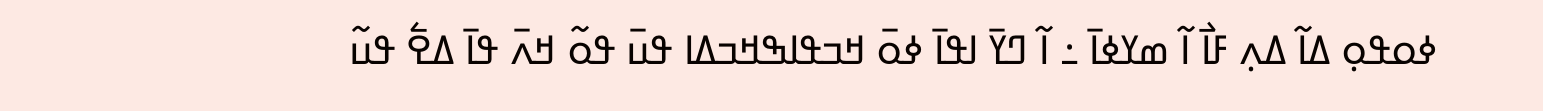ߦߋߟߋ߲ ߡߊ߬ ߡߍ߲ ߓߊ߯ ߊ߬ ߘߌߦߊ߫ ߸ ߊ߬ ߣߌ߫ ߊߟߊ߫ ߦߋ߫ ߞߏߟߊߒߞߏߡߊ ߟߎ߫ ߟߋ߬ ߞߍ߫ ߟߊ߫ ߡߐ߱ ߟߎ߬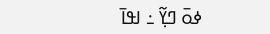ߦߋ߫ ߣߌ߲߬ ߸ ߊߟߊ߫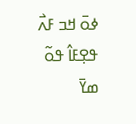ߦߋ߫ ߞߏ ߓߍ߯ ߟߐ߲ߓߊ߮ ߟߋ߬ ߘߌ߫